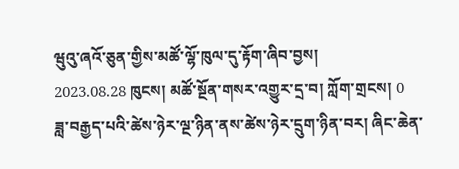ཝུའུ་ཞའོ་ཅུན་གྱིས་མཚོ་ལྷོ་ཁུལ་དུ་རྟོག་ཞིབ་བྱས།
2023.08.28 ཁུངས། མཚོ་སྔོན་གསར་འགྱུར་དྲ་བ། ཀློག་གྲངས། 0
ཟླ་བརྒྱད་པའི་ཚེས་ཉེར་ལྔ་ཉིན་ནས་ཚེས་ཉེར་དྲུག་ཉིན་བར། ཞིང་ཆེན་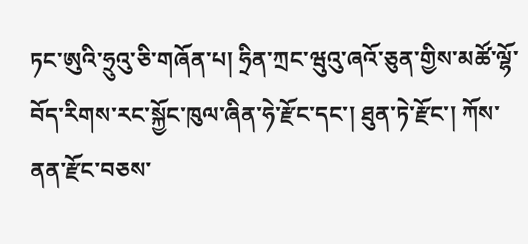ཏང་ཨུའི་ཧྲུའུ་ཅི་གཞོན་པ། ཧྲིན་ཀྲང་ཝུའུ་ཞའོ་ཅུན་གྱིས་མཚོ་ལྷོ་བོད་རིགས་རང་སྐྱོང་ཁུལ་ཞིན་ཧེ་རྫོང་དང་། ཐུན་ཏེ་རྫོང་། ཀོས་ནན་རྫོང་བཅས་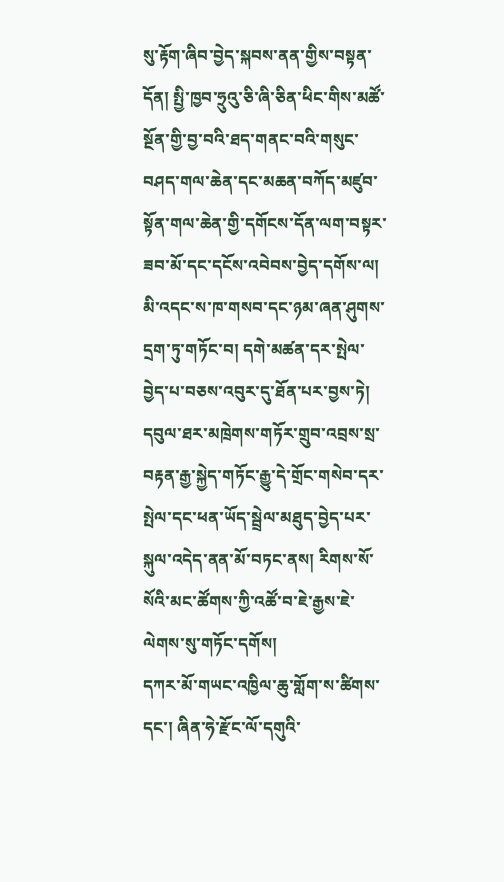སུ་རྟོག་ཞིབ་བྱེད་སྐབས་ནན་གྱིས་བསྟན་དོན། སྤྱི་ཁྱབ་ཧྲུའུ་ཅི་ཞི་ཅིན་ཕིང་གིས་མཚོ་སྔོན་གྱི་བྱ་བའི་ཐད་གནང་བའི་གསུང་བཤད་གལ་ཆེན་དང་མཆན་བཀོད་མཛུབ་སྟོན་གལ་ཆེན་གྱི་དགོངས་དོན་ལག་བསྟར་ཟབ་མོ་དང་དངོས་འབེབས་བྱེད་དགོས་ལ། མི་འདང་ས་ཁ་གསབ་དང་ཉམ་ཞན་ཤུགས་དྲག་ཏུ་གཏོང་བ། དགེ་མཚན་དར་སྤེལ་བྱེད་པ་བཅས་འབུར་དུ་ཐོན་པར་བྱས་ཏེ། དབུལ་ཐར་མཁྲེགས་གཏོར་གྲུབ་འབྲས་སྲ་བརྟན་རྒྱ་སྐྱེད་གཏོང་རྒྱུ་དེ་གྲོང་གསེབ་དར་སྤེལ་དང་ཕན་ཡོད་སྦྲེལ་མཐུད་བྱེད་པར་སྐུལ་འདེད་ནན་མོ་བཏང་ནས། རིགས་སོ་སོའི་མང་ཚོགས་ཀྱི་འཚོ་བ་ཇེ་རྒྱས་ཇེ་ལེགས་སུ་གཏོང་དགོས།
དཀར་མོ་གཡང་འཁྱིལ་ཆུ་གློག་ས་ཚིགས་དང་། ཞིན་ཧེ་རྫོང་ལོ་དགུའི་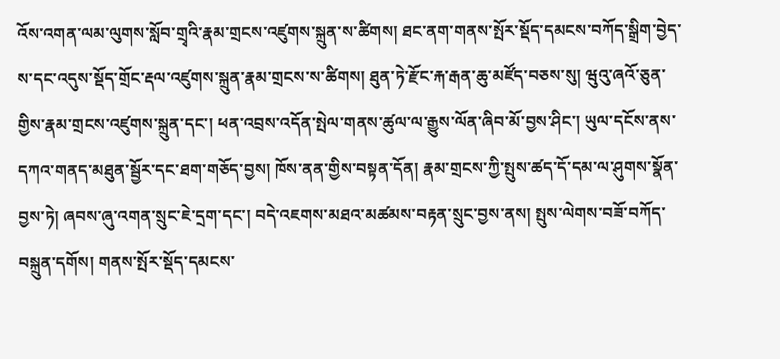འོས་འགན་ལམ་ལུགས་སློབ་གྲྭའི་རྣམ་གྲངས་འཛུགས་སྐྲུན་ས་ཚིགས། ཐང་ནག་གནས་སྤོར་སྡོད་དམངས་བཀོད་སྒྲིག་བྱེད་ས་དང་འདུས་སྡོད་གྲོང་རྡལ་འཛུགས་སྐྲུན་རྣམ་གྲངས་ས་ཚིགས། ཐུན་ཏེ་རྫོང་རྐ་རྒན་ཆུ་མཛོད་བཅས་སུ། ཝུའུ་ཞའོ་ཅུན་གྱིས་རྣམ་གྲངས་འཛུགས་སྐྲུན་དང་། ཕན་འབྲས་འདོན་སྤེལ་གནས་ཚུལ་ལ་རྒྱུས་ལོན་ཞིབ་མོ་བྱས་ཤིང་། ཡུལ་དངོས་ནས་དཀའ་གནད་མཐུན་སྦྱོར་དང་ཐག་གཅོད་བྱས། ཁོས་ནན་གྱིས་བསྟན་དོན། རྣམ་གྲངས་ཀྱི་སྤུས་ཚད་དོ་དམ་ལ་ཤུགས་སྣོན་བྱས་ཏེ། ཞབས་ཞུ་འགན་སྲུང་ཇེ་དྲག་དང་། བདེ་འཇགས་མཐའ་མཚམས་བརྟན་སྲུང་བྱས་ནས། སྤུས་ལེགས་བཟོ་བཀོད་བསྐྲུན་དགོས། གནས་སྤོར་སྡོད་དམངས་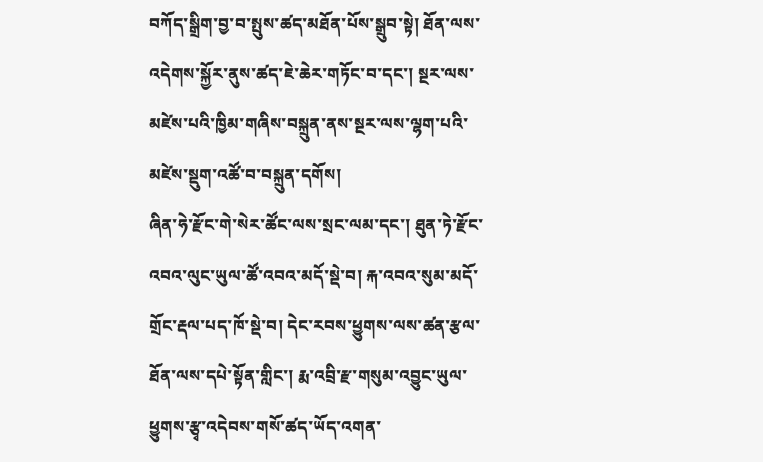བཀོད་སྒྲིག་བྱ་བ་སྤུས་ཚད་མཐོན་པོས་སྒྲུབ་སྟེ། ཐོན་ལས་འདེགས་སྐྱོར་ནུས་ཚད་ཇེ་ཆེར་གཏོང་བ་དང་། སྔར་ལས་མཛེས་པའི་ཁྱིམ་གཞིས་བསྐྲུན་ནས་སྔར་ལས་ལྷག་པའི་མཛེས་སྡུག་འཚོ་བ་བསྐྲུན་དགོས།
ཞིན་ཧེ་རྫོང་གེ་སེར་ཚོང་ལས་སྲང་ལམ་དང་། ཐུན་ཏེ་རྫོང་འབའ་ལུང་ཡུལ་ཚོ་འབའ་མདོ་སྡེ་བ། རྐ་འབའ་སུམ་མདོ་གྲོང་རྡལ་པད་ཁོ་སྡེ་བ། དེང་རབས་ཕྱུགས་ལས་ཚན་རྩལ་ཐོན་ལས་དཔེ་སྟོན་གླིང་། རྨ་འབྲི་རྫ་གསུམ་འབྱུང་ཡུལ་ཕྱུགས་རྩྭ་འདེབས་གསོ་ཚད་ཡོད་འགན་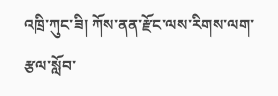འཁྲི་ཀུང་ཟི། ཀོས་ནན་རྫོང་ལས་རིགས་ལག་རྩལ་སློབ་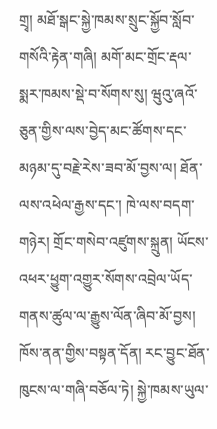གྲྭ། མཐོ་སྒང་སྐྱེ་ཁམས་སྲུང་སྐྱོབ་སློབ་གསོའི་རྟེན་གཞི། མགོ་མང་གྲོང་རྡལ་སྨར་ཁམས་སྡེ་བ་སོགས་སུ། ཝུའུ་ཞའོ་ཅུན་གྱིས་ལས་བྱེད་མང་ཚོགས་དང་མཉམ་དུ་བརྗེ་རེས་ཟབ་མོ་བྱས་ལ། ཐོན་ལས་འཕེལ་རྒྱས་དང་། ཁེ་ལས་བདག་གཉེར། གྲོང་གསེབ་འཛུགས་སྐྲུན། ཡོངས་འཕར་ཕྱུག་འགྱུར་སོགས་འབྲེལ་ཡོད་གནས་ཚུལ་ལ་རྒྱུས་ལོན་ཞིབ་མོ་བྱས། ཁོས་ནན་གྱིས་བསྟན་དོན། རང་བྱུང་ཐོན་ཁུངས་ལ་གཞི་བཅོལ་ཏེ། སྐྱེ་ཁམས་ཡུལ་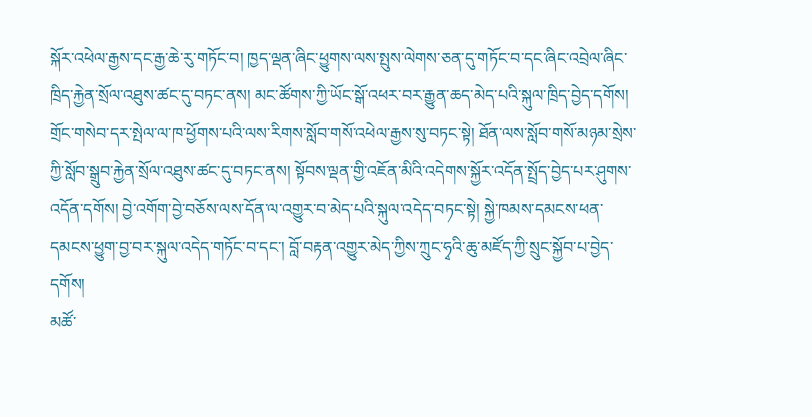སྐོར་འཕེལ་རྒྱས་དང་རྒྱ་ཆེ་རུ་གཏོང་བ། ཁྱད་ལྡན་ཞིང་ཕྱུགས་ལས་སྤུས་ལེགས་ཅན་དུ་གཏོང་བ་དང་ཞིང་འབྲེལ་ཞིང་ཁྲིད་རྐྱེན་སྲོལ་འཐུས་ཚང་དུ་བཏང་ནས། མང་ཚོགས་ཀྱི་ཡོང་སྒོ་འཕར་བར་རྒྱུན་ཆད་མེད་པའི་སྐུལ་ཁྲིད་བྱེད་དགོས། གྲོང་གསེབ་དར་སྤེལ་ལ་ཁ་ཕྱོགས་པའི་ལས་རིགས་སློབ་གསོ་འཕེལ་རྒྱས་སུ་བཏང་སྟེ། ཐོན་ལས་སློབ་གསོ་མཉམ་སྲེས་ཀྱི་སློབ་སྒྲུབ་རྐྱེན་སྲོལ་འཐུས་ཚང་དུ་བཏང་ནས། སྟོབས་ལྡན་གྱི་འཇོན་མིའི་འདེགས་སྐྱོར་འདོན་སྤྲོད་བྱེད་པར་ཤུགས་འདོན་དགོས། བྱེ་འགོག་བྱེ་བཅོས་ལས་དོན་ལ་འགྱུར་བ་མེད་པའི་སྐུལ་འདེད་བཏང་སྟེ། སྐྱེ་ཁམས་དམངས་ཕན་དམངས་ཕྱུག་བྱ་བར་སྐུལ་འདེད་གཏོང་བ་དང་། བློ་བརྟན་འགྱུར་མེད་ཀྱིས་ཀྲུང་ཧྭའི་ཆུ་མཛོད་ཀྱི་སྲུང་སྐྱོབ་པ་བྱེད་དགོས།
མཚོ་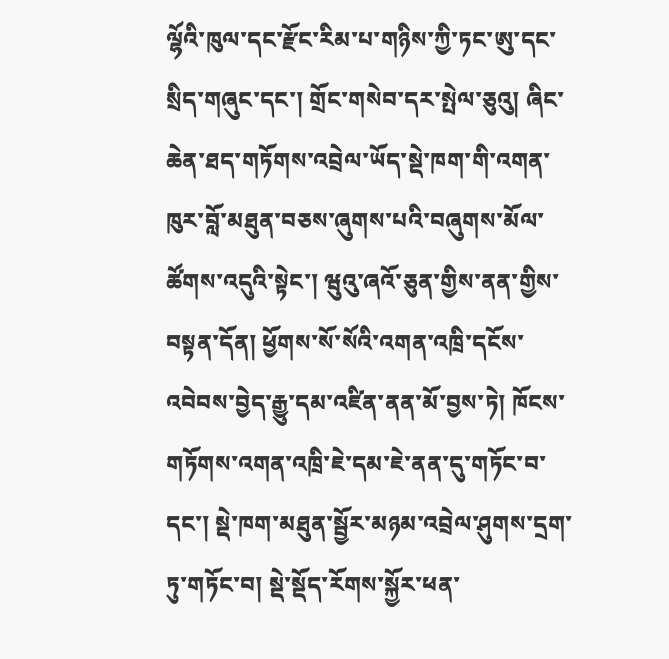ལྷོའི་ཁུལ་དང་རྫོང་རིམ་པ་གཉིས་ཀྱི་ཏང་ཨུ་དང་སྲིད་གཞུང་དང་། གྲོང་གསེབ་དར་སྤེལ་ཅུའུ། ཞིང་ཆེན་ཐད་གཏོགས་འབྲེལ་ཡོད་སྡེ་ཁག་གི་འགན་ཁུར་བློ་མཐུན་བཅས་ཞུགས་པའི་བཞུགས་མོལ་ཚོགས་འདུའི་སྟེང་། ཝུའུ་ཞའོ་ཅུན་གྱིས་ནན་གྱིས་བསྟན་དོན། ཕྱོགས་སོ་སོའི་འགན་འཁྲི་དངོས་འབེབས་བྱེད་རྒྱུ་དམ་འཛིན་ནན་མོ་བྱས་ཏེ། ཁོངས་གཏོགས་འགན་འཁྲི་ཇེ་དམ་ཇེ་ནན་དུ་གཏོང་བ་དང་། སྡེ་ཁག་མཐུན་སྦྱོར་མཉམ་འབྲེལ་ཤུགས་དྲག་ཏུ་གཏོང་བ། སྡེ་སྡོད་རོགས་སྐྱོར་ཕན་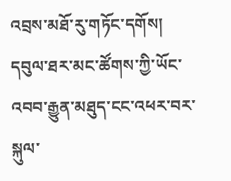འབྲས་མཐོ་རུ་གཏོང་དགོས། དབུལ་ཐར་མང་ཚོགས་ཀྱི་ཡོང་འབབ་རྒྱུན་མཐུད་ངང་འཕར་བར་སྐུལ་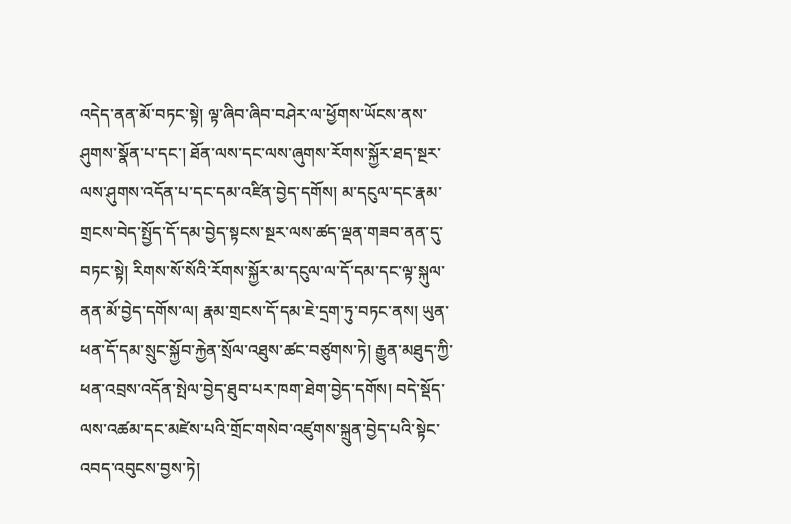འདེད་ནན་མོ་བཏང་སྟེ། ལྟ་ཞིབ་ཞིབ་བཤེར་ལ་ཕྱོགས་ཡོངས་ནས་ཤུགས་སྣོན་པ་དང་། ཐོན་ལས་དང་ལས་ཞུགས་རོགས་སྐྱོར་ཐད་སྔར་ལས་ཤུགས་འདོན་པ་དང་དམ་འཛིན་བྱེད་དགོས། མ་དངུལ་དང་རྣམ་གྲངས་བེད་སྤྱོད་དོ་དམ་བྱེད་སྟངས་སྔར་ལས་ཚད་ལྡན་གཟབ་ནན་དུ་བཏང་སྟེ། རིགས་སོ་སོའི་རོགས་སྐྱོར་མ་དངུལ་ལ་དོ་དམ་དང་ལྟ་སྐུལ་ནན་མོ་བྱེད་དགོས་ལ། རྣམ་གྲངས་དོ་དམ་ཇེ་དྲག་ཏུ་བཏང་ནས། ཡུན་ཕན་དོ་དམ་སྲུང་སྐྱོབ་རྐྱེན་སྲོལ་འཐུས་ཚང་བཙུགས་ཏེ། རྒྱུན་མཐུད་ཀྱི་ཕན་འབྲས་འདོན་སྤེལ་བྱེད་ཐུབ་པར་ཁག་ཐེག་བྱེད་དགོས། བདེ་སྡོད་ལས་འཚམ་དང་མཛེས་པའི་གྲོང་གསེབ་འཛུགས་སྐྲུན་བྱེད་པའི་སྟེང་འབད་འབུངས་བྱས་ཏེ།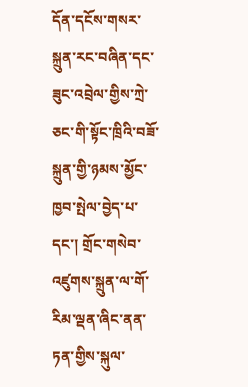དོན་དངོས་གསར་སྐྲུན་རང་བཞིན་དང་ཟུང་འབྲེལ་གྱིས་ཀྲེ་ཅང་གི་སྟོང་ཁྲིའི་བཟོ་སྐྲུན་གྱི་ཉམས་མྱོང་ཁྱབ་སྤེལ་བྱེད་པ་དང་། གྲོང་གསེབ་འཛུགས་སྐྲུན་ལ་གོ་རིམ་ལྡན་ཞིང་ནན་ཏན་གྱིས་སྐུལ་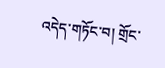འདེད་གཏོང་བ། གྲོང་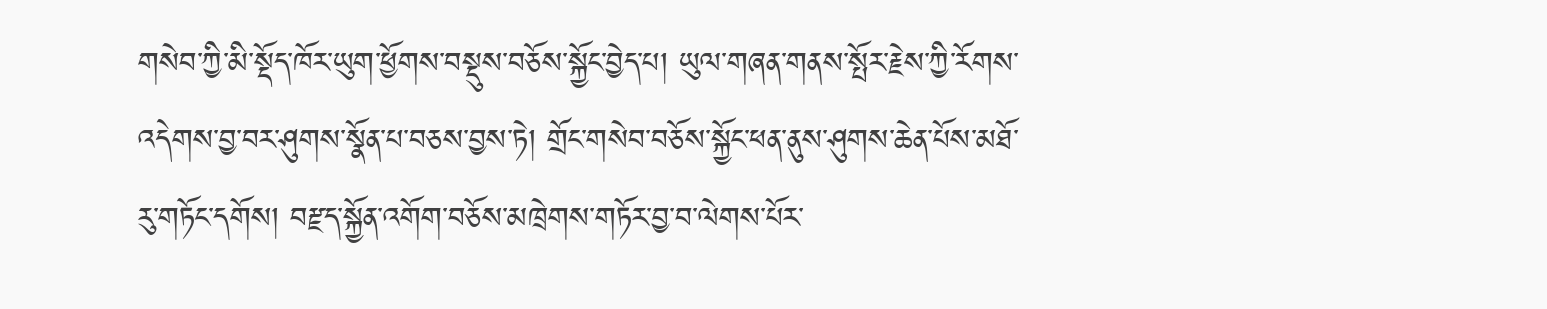གསེབ་ཀྱི་མི་སྡོད་ཁོར་ཡུག་ཕྱོགས་བསྡུས་བཅོས་སྐྱོང་བྱེད་པ། ཡུལ་གཞན་གནས་སྤོར་རྗེས་ཀྱི་རོགས་འདེགས་བྱ་བར་ཤུགས་སྣོན་པ་བཅས་བྱས་ཏེ། གྲོང་གསེབ་བཅོས་སྐྱོང་ཕན་ནུས་ཤུགས་ཆེན་པོས་མཐོ་རུ་གཏོང་དགོས། བརྫད་སྐྱོན་འགོག་བཅོས་མཁྲེགས་གཏོར་བྱ་བ་ལེགས་པོར་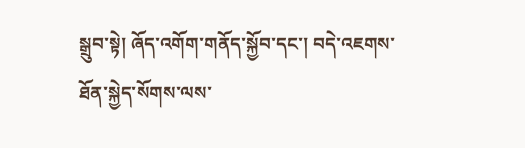སྒྲུབ་སྟེ། ཞོད་འགོག་གནོད་སྐྱོབ་དང་། བདེ་འཇགས་ཐོན་སྐྱེད་སོགས་ལས་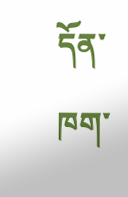དོན་ཁག་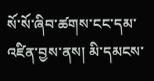སོ་སོ་ཞིབ་ཚགས་ངང་དམ་འཛིན་བྱས་ནས། མི་དམངས་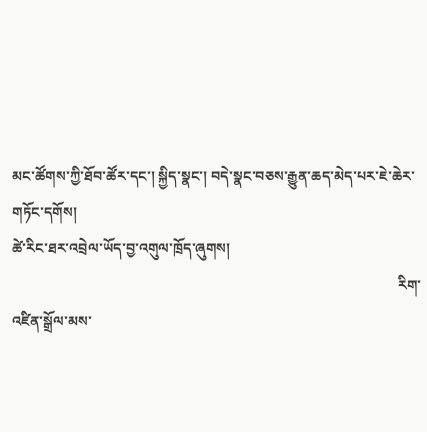མང་ཚོགས་ཀྱི་ཐོབ་ཚོར་དང་། སྐྱིད་སྣང་། བདེ་སྣང་བཅས་རྒྱུན་ཆད་མེད་པར་ཇེ་ཆེར་གཏོང་དགོས།
ཚེ་རིང་ཐར་འབྲེལ་ཡོད་བྱ་འགུལ་ཁྲོད་ཞུགས།
                                                                                                          རིག་འཛིན་སྒྲོལ་མས་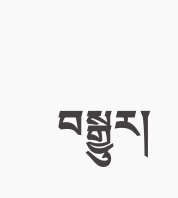བསྒྱུར།